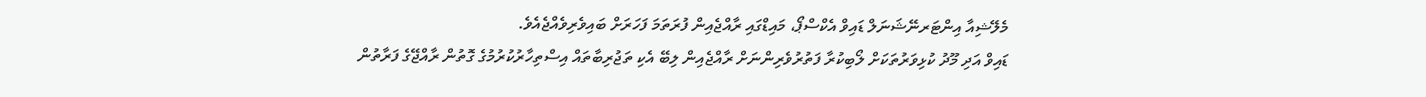މެލޭޝިއާ އިންޓަރނޭޝަނަލް ޑައިވް އެކްސްޕޯ، މައިޑްގައި ރާއްޖެއިން ފުރަތަމަ ފަހަރަށް ބައިވެރިވެއްޖެއެވެ.
ޑައިވް އަދި މޫދު ކުޅިވަރުތަކަށް ލޯބިކުރާ ފަތުރުވެރިންނަށް ރާއްޖެއިން ލިބޭ އެކި ތަޖުރިބާތައް އިސްތިހާރުކުރުމުގެ ގޮތުން ރާއްޖޭގެ ފަރާތުން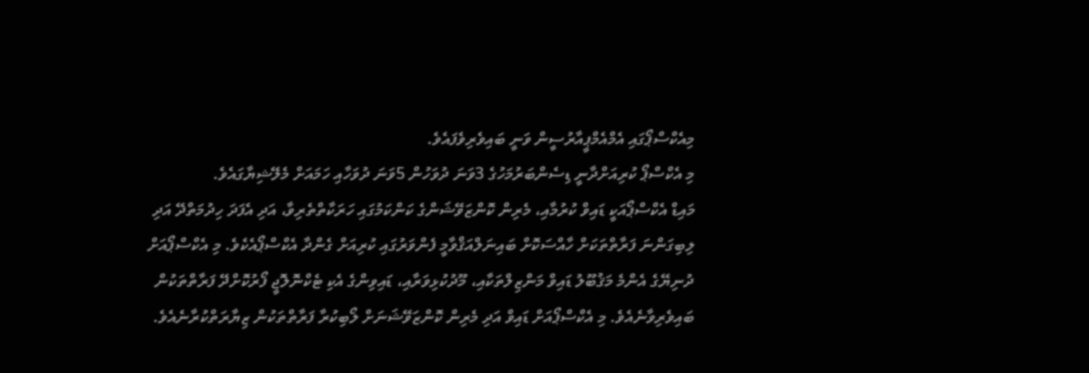މިއެކްސްޕޯގައި އެމްއެމްޕީއާރުސީން ވަނީ ބައިވެރިވެފައެވެ.
މި އެކްސްޕޯ ކުރިއަށްދާނީ ޑިސެންބަރުމަހުގެ 3ވަނަ ދުވަހުން 5ވަނަ ދުވަހާއި ހަމައަށް މެލޭޝިޔާގައެވެ.
މައިޑް އެކްސްޕޯއަކީ ޑައިވް ކުރުމާއި، މެރިން ކޮންޒަވޭޝަންގެ ކަންކަމުގައި ހަރަކާތްތެރިވާ، އަދި އެފަދަ ހިދުމަތްދޭ އަދި ލިބިގަންނަ ފަރާތްތަކަށް ހާއްސަކޮށް ބައިނަލްއަޤްވާމީ ފެންވަރުގައި ކުރިއަށް ގެންދާ އެކްސްޕޯއެކެވެ. މި އެކްސްޕޯއަށް ދުނިޔޭގެ އެންމެ މަޤުބޫލު ޑައިވް މަންޒިލްތަކާއި، މޫދުކުޅިވަރާއި، ޑައިވިންގެ އެކި ޓެކްނޮލޮޖީ ފޯރުކޮށްދޭ ފަރާތްތަކުން ބައިވެރިވާނެއެވެ. މި އެކްސްޕޯއަށް ޑައިވް އަދި މެރިން ކޮންޒަވޭޝަނަށް ލޯބިކުރާ ފަރާތްތަކުން ޒިޔާރަތްކުރާނެއެވެ.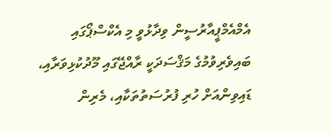އެމްއެމްޕީއާރުސީން ވިދާޅުވީ މި އެކްސްޕޯގައި ބައިވެރިވުމުގެ މަޤްސަދަކީ ރާއްޖޭގައި މޫދުކުޅިވަރާއި، ޑައިވިންއަށް ހުރި ފުރުސަތުތަކާއި، މެރިން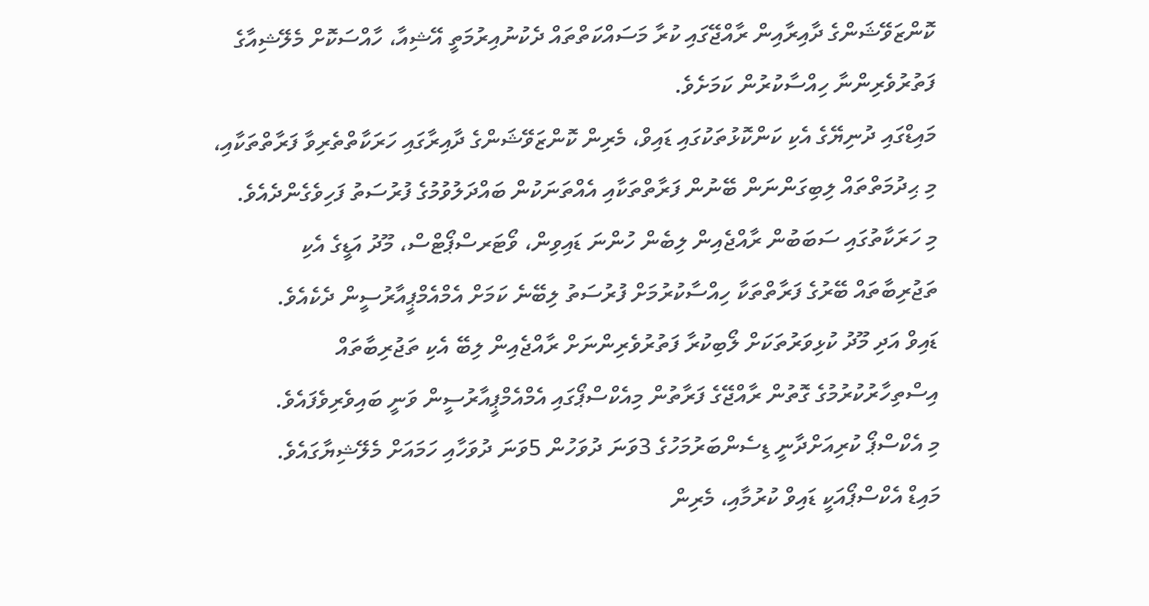ކޮންޒަވޭޝަންގެ ދާއިރާއިން ރާއްޖޭގައި ކުރާ މަސައްކަތްތައް ދެކުނުއިރުމަތީ އޭޝިއާ، ހާއްސަކޮށް މެލޭޝިއާގެ ފަތުރުވެރިންނާ ހިއްސާކުރުން ކަމަށެވެ.
މައިޑްގައި ދުނިޔޭގެ އެކި ކަންކޮޅުތަކުގައި ޑައިވް، މެރިން ކޮންޒަވޭޝަންގެ ދާއިރާގައި ހަރަކާތްތެރިވާ ފަރާތްތަކާއި، މި ޙިދުމަތްތައް ލިބިގަންނަން ބޭނުން ފަރާތްތަކާއި އެއްތަނަކުން ބައްދަލުވުމުގެ ފުރުސަތު ފަހިވެގެންދެއެވެ.
މި ހަރަކާތުގައި ސަބަބުން ރާއްޖެއިން ލިބެން ހުންނަ ޑައިވިން، ވޯޓަރސްޕޯޓްސް، މޫދު އަޑީގެ އެކި ތަޖުރިބާތައް ބޭރުގެ ފަރާތްތަކާ ހިއްސާކުރުމަށް ފުރުސަތު ލިބޭނެ ކަމަށް އެމްއެމްޕީއާރުސީން ދެކެއެވެ.
ޑައިވް އަދި މޫދު ކުޅިވަރުތަކަށް ލޯބިކުރާ ފަތުރުވެރިންނަށް ރާއްޖެއިން ލިބޭ އެކި ތަޖުރިބާތައް އިސްތިހާރުކުރުމުގެ ގޮތުން ރާއްޖޭގެ ފަރާތުން މިއެކްސްޕޯގައި އެމްއެމްޕީއާރުސީން ވަނީ ބައިވެރިވެފައެވެ.
މި އެކްސްޕޯ ކުރިއަށްދާނީ ޑިސެންބަރުމަހުގެ 3ވަނަ ދުވަހުން 5ވަނަ ދުވަހާއި ހަމައަށް މެލޭޝިޔާގައެވެ.
މައިޑް އެކްސްޕޯއަކީ ޑައިވް ކުރުމާއި، މެރިން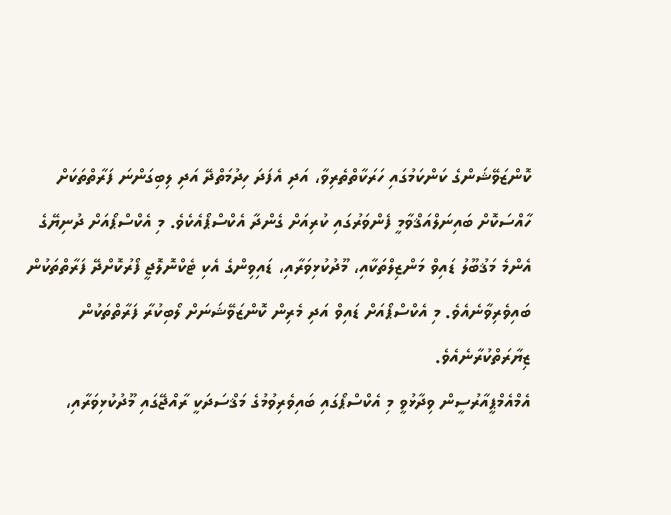ކޮންޒަވޭޝަންގެ ކަންކަމުގައި ހަރަކާތްތެރިވާ، އަދި އެފަދަ ހިދުމަތްދޭ އަދި ލިބިގަންނަ ފަރާތްތަކަށް ހާއްސަކޮށް ބައިނަލްއަޤްވާމީ ފެންވަރުގައި ކުރިއަށް ގެންދާ އެކްސްޕޯއެކެވެ. މި އެކްސްޕޯއަށް ދުނިޔޭގެ އެންމެ މަޤުބޫލު ޑައިވް މަންޒިލްތަކާއި، މޫދުކުޅިވަރާއި، ޑައިވިންގެ އެކި ޓެކްނޮލޮޖީ ފޯރުކޮށްދޭ ފަރާތްތަކުން ބައިވެރިވާނެއެވެ. މި އެކްސްޕޯއަށް ޑައިވް އަދި މެރިން ކޮންޒަވޭޝަނަށް ލޯބިކުރާ ފަރާތްތަކުން ޒިޔާރަތްކުރާނެއެވެ.
އެމްއެމްޕީއާރުސީން ވިދާޅުވީ މި އެކްސްޕޯގައި ބައިވެރިވުމުގެ މަޤްސަދަކީ ރާއްޖޭގައި މޫދުކުޅިވަރާއި،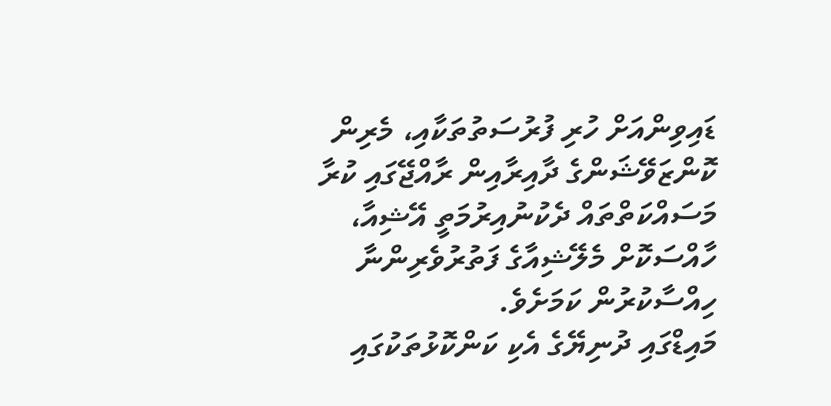ޑައިވިންއަށް ހުރި ފުރުސަތުތަކާއި، މެރިން ކޮންޒަވޭޝަންގެ ދާއިރާއިން ރާއްޖޭގައި ކުރާ މަސައްކަތްތައް ދެކުނުއިރުމަތީ އޭޝިއާ، ހާއްސަކޮށް މެލޭޝިއާގެ ފަތުރުވެރިންނާ ހިއްސާކުރުން ކަމަށެވެ.
މައިޑްގައި ދުނިޔޭގެ އެކި ކަންކޮޅުތަކުގައި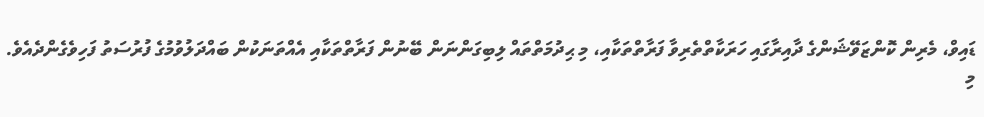ޑައިވް، މެރިން ކޮންޒަވޭޝަންގެ ދާއިރާގައި ހަރަކާތްތެރިވާ ފަރާތްތަކާއި، މި ޙިދުމަތްތައް ލިބިގަންނަން ބޭނުން ފަރާތްތަކާއި އެއްތަނަކުން ބައްދަލުވުމުގެ ފުރުސަތު ފަހިވެގެންދެއެވެ.
މި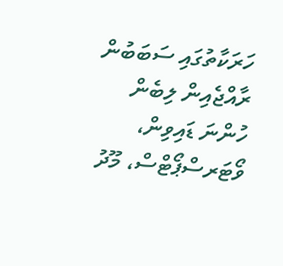ހަރަކާތުގައި ސަބަބުން ރާއްޖެއިން ލިބެން ހުންނަ ޑައިވިން، ވޯޓަރސްޕޯޓްސް، މޫދު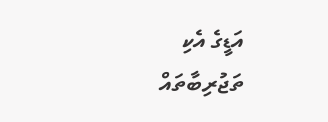އަޑީގެ އެކި ތަޖުރިބާތައް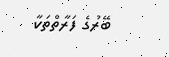ބޭރުގެ ފަރާތްތަކާ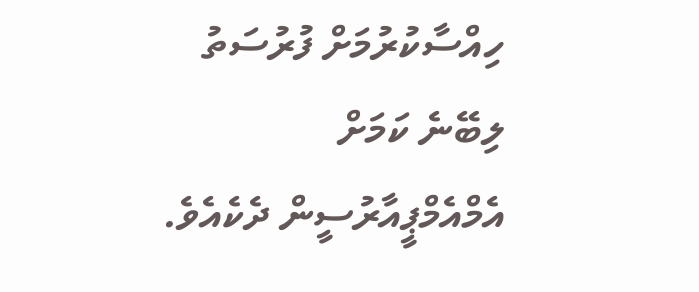ހިއްސާކުރުމަށް ފުރުސަތު ލިބޭނެ ކަމަށް އެމްއެމްޕީއާރުސީން ދެކެއެވެ.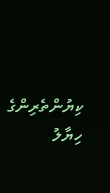ކިޔުންތެރިންގެ ހިޔާލު